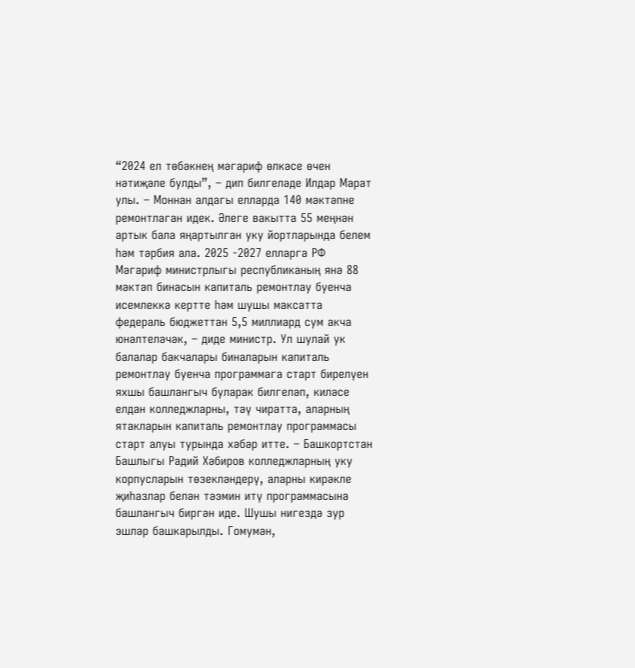“2024 ел төбәкнең мәгариф өлкәсе өчен нәтиҗәле булды”, – дип билгеләде Илдар Марат улы. – Моннан алдагы елларда 140 мәктәпне ремонтлаган идек. Әлеге вакытта 55 меңнән артык бала яңартылган уку йортларында белем һәм тәрбия ала. 2025 -2027 елларга РФ Мәгариф министрлыгы республиканың янә 88 мәктәп бинасын капиталь ремонтлау буенча исемлеккә кертте һәм шушы максатта федераль бюджеттан 5,5 миллиард сум акча юнәлтеләчәк, – диде министр. Ул шулай ук балалар бакчалары биналарын капиталь ремонтлау буенча программага старт бирелүен яхшы башлангыч буларак билгеләп, киләсе елдан колледжларны, тәү чиратта, аларның ятакларын капиталь ремонтлау программасы старт алуы турында хәбәр итте. – Башкортстан Башлыгы Радий Хәбиров колледжларның уку корпусларын төзекләндерү, аларны кирәкле җиһазлар белән тәэмин итү программасына башлангыч биргән иде. Шушы нигездә зур эшләр башкарылды. Гомумән,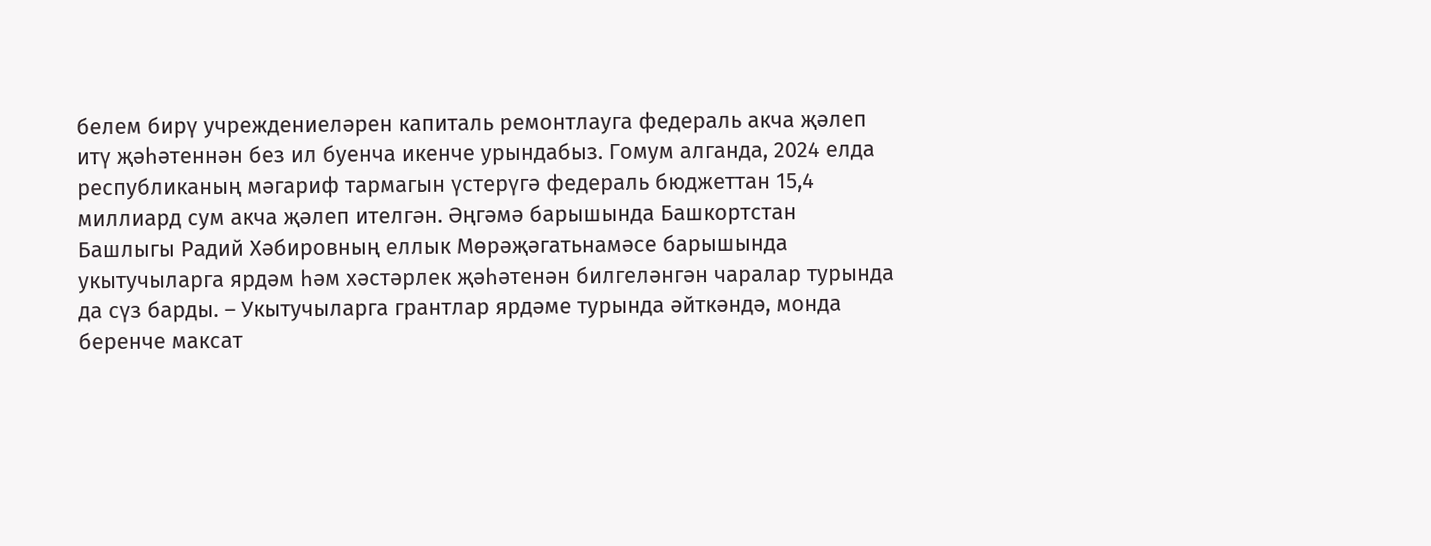белем бирү учреждениеләрен капиталь ремонтлауга федераль акча җәлеп итү җәһәтеннән без ил буенча икенче урындабыз. Гомум алганда, 2024 елда республиканың мәгариф тармагын үстерүгә федераль бюджеттан 15,4 миллиард сум акча җәлеп ителгән. Әңгәмә барышында Башкортстан Башлыгы Радий Хәбировның еллык Мөрәҗәгатьнамәсе барышында укытучыларга ярдәм һәм хәстәрлек җәһәтенән билгеләнгән чаралар турында да сүз барды. – Укытучыларга грантлар ярдәме турында әйткәндә, монда беренче максат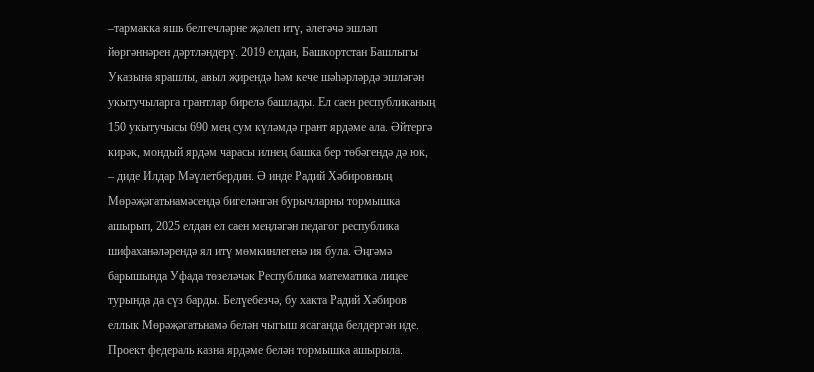–тармакка яшь белгечләрне җәлеп итү, әлегәчә эшләп йөргәннәрен дәртләндерү. 2019 елдан, Башкортстан Башлыгы Указына ярашлы, авыл җирендә һәм кече шәһәрләрдә эшләгән укытучыларга грантлар бирелә башлады. Ел саен республиканың 150 укытучысы 690 мең сум күләмдә грант ярдәме ала. Әйтергә кирәк, мондый ярдәм чарасы илнең башка бер төбәгендә дә юк, – диде Илдар Мәүлетбердин. Ә инде Радий Хәбировның Мөрәҗәгатьнамәсендә бигеләнгән бурычларны тормышка ашырып, 2025 елдан ел саен меңләгән педагог республика шифаханәләрендә ял итү мөмкинлегенә ия була. Әңгәмә барышында Уфада төзеләчәк Республика математика лицее турында да сүз барды. Белүебезчә, бу хакта Радий Хәбиров еллык Мөрәҗәгатьнамә белән чыгыш ясаганда белдергән иде. Проект федераль казна ярдәме белән тормышка ашырыла.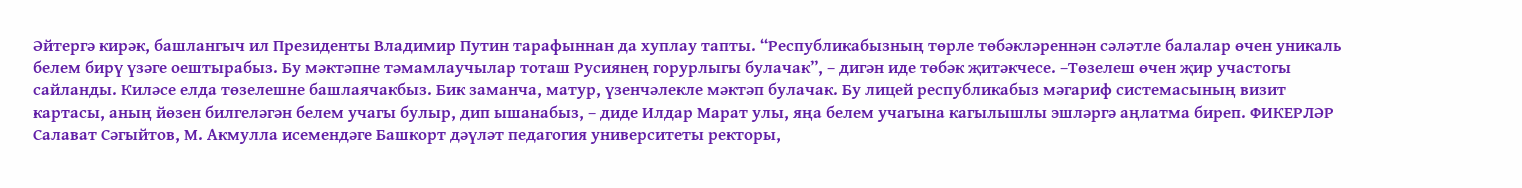Әйтергә кирәк, башлангыч ил Президенты Владимир Путин тарафыннан да хуплау тапты. “Республикабызның төрле төбәкләреннән сәләтле балалар өчен уникаль белем бирү үзәге оештырабыз. Бу мәктәпне тәмамлаучылар тоташ Русиянең горурлыгы булачак”, – дигән иде төбәк җитәкчесе. –Төзелеш өчен җир участогы сайланды. Киләсе елда төзелешне башлаячакбыз. Бик заманча, матур, үзенчәлекле мәктәп булачак. Бу лицей республикабыз мәгариф системасының визит картасы, аның йөзен билгеләгән белем учагы булыр, дип ышанабыз, – диде Илдар Марат улы, яңа белем учагына кагылышлы эшләргә аңлатма биреп. ФИКЕРЛӘР Салават Сәгыйтов, М. Акмулла исемендәге Башкорт дәүләт педагогия университеты ректоры,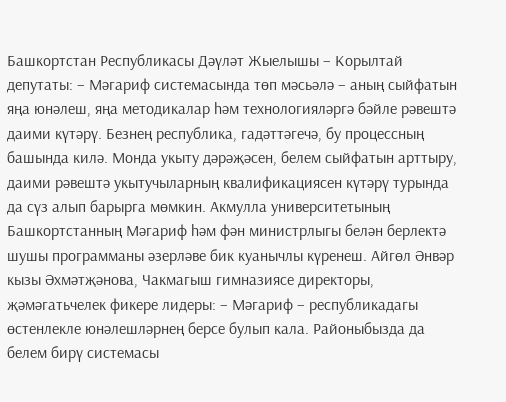Башкортстан Республикасы Дәүләт Жыелышы – Корылтай депутаты: – Мәгариф системасында төп мәсьәлә – аның сыйфатын яңа юнәлеш, яңа методикалар һәм технологияләргә бәйле рәвештә даими күтәрү. Безнең республика, гадәттәгечә, бу процессның башында килә. Монда укыту дәрәҗәсен, белем сыйфатын арттыру, даими рәвештә укытучыларның квалификациясен күтәрү турында да сүз алып барырга мөмкин. Акмулла университетының Башкортстанның Мәгариф һәм фән министрлыгы белән берлектә шушы программаны әзерләве бик куанычлы күренеш. Айгөл Әнвәр кызы Әхмәтҗәнова, Чакмагыш гимназиясе директоры, җәмәгатьчелек фикере лидеры: – Мәгариф – республикадагы өстенлекле юнәлешләрнең берсе булып кала. Районыбызда да белем бирү системасы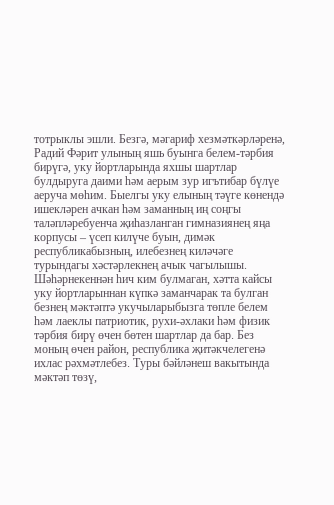тотрыклы эшли. Безгә, мәгариф хезмәткәрләренә, Радий Фәрит улының яшь буынга белем-тәрбия бирүгә, уку йортларында яхшы шартлар булдыруга даими һәм аерым зур игътибар бүлүе аеруча мөһим. Быелгы уку елының тәүге көнендә ишекләрен ачкан һәм заманның иң соңгы таләпләребуенча җиһазланган гимназиянең яңа корпусы – үсеп килүче буын, димәк республикабызның, илебезнең киләчәге турындагы хәстәрлекнең ачык чагылышы. Шәһәрнекеннән һич ким булмаган, хәтта кайсы уку йортларыннан күпкә заманчарак та булган безнең мәктәптә укучыларыбызга төпле белем һәм лаеклы патриотик, рухи-әхлаки һәм физик тәрбия бирү өчен бөтен шартлар да бар. Без моның өчен район, республика җитәкчелегенә ихлас рәхмәтлебез. Туры бәйләнеш вакытында мәктәп төзү,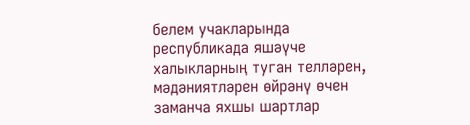белем учакларында республикада яшәүче халыкларның туган телләрен, мәдәниятләрен өйрәнү өчен заманча яхшы шартлар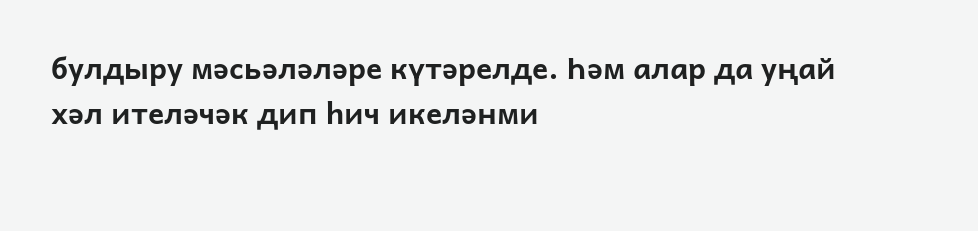булдыру мәсьәләләре күтәрелде. Һәм алар да уңай хәл ителәчәк дип һич икеләнми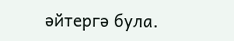әйтергә була.